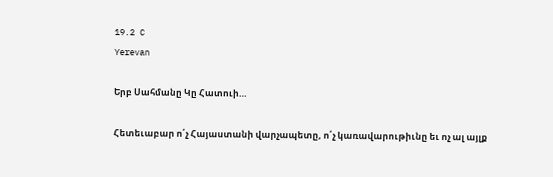19.2 C
Yerevan

Երբ Սահմանը Կը Հատուի…

Հետեւաբար ո՛չ Հայաստանի վարչապետը, ո՛չ կառավարութիւնը եւ ոչ ալ այլք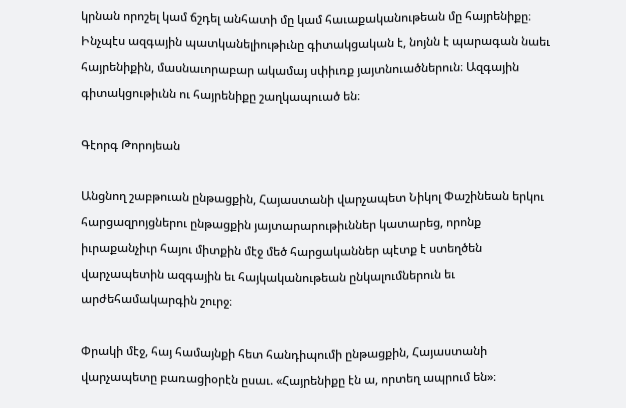կրնան որոշել կամ ճշդել անհատի մը կամ հաւաքականութեան մը հայրենիքը։ Ինչպէս ազգային պատկանելիութիւնը գիտակցական է, նոյնն է պարագան նաեւ հայրենիքին, մասնաւորաբար ակամայ սփիւռք յայտնուածներուն։ Ազգային գիտակցութիւնն ու հայրենիքը շաղկապուած են։

Գէորգ Թորոյեան

Անցնող շաբթուան ընթացքին, Հայաստանի վարչապետ Նիկոլ Փաշինեան երկու հարցազրոյցներու ընթացքին յայտարարութիւններ կատարեց, որոնք իւրաքանչիւր հայու միտքին մէջ մեծ հարցականներ պէտք է ստեղծեն վարչապետին ազգային եւ հայկականութեան ընկալումներուն եւ արժեհամակարգին շուրջ։

Փրակի մէջ, հայ համայնքի հետ հանդիպումի ընթացքին, Հայաստանի վարչապետը բառացիօրէն ըսաւ. «Հայրենիքը էն ա, որտեղ ապրում են»։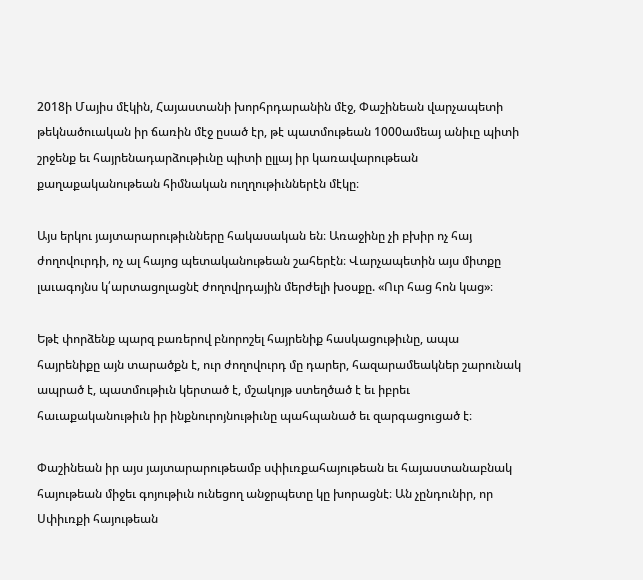2018ի Մայիս մէկին, Հայաստանի խորհրդարանին մէջ, Փաշինեան վարչապետի թեկնածուական իր ճառին մէջ ըսած էր, թէ պատմութեան 1000ամեայ անիւը պիտի շրջենք եւ հայրենադարձութիւնը պիտի ըլլայ իր կառավարութեան քաղաքականութեան հիմնական ուղղութիւններէն մէկը։

Այս երկու յայտարարութիւնները հակասական են։ Առաջինը չի բխիր ոչ հայ ժողովուրդի, ոչ ալ հայոց պետականութեան շահերէն։ Վարչապետին այս միտքը լաւագոյնս կ՛արտացոլացնէ ժողովրդային մերժելի խօսքը. «Ուր հաց հոն կաց»։

Եթէ փորձենք պարզ բառերով բնորոշել հայրենիք հասկացութիւնը, ապա հայրենիքը այն տարածքն է, ուր ժողովուրդ մը դարեր, հազարամեակներ շարունակ ապրած է, պատմութիւն կերտած է, մշակոյթ ստեղծած է եւ իբրեւ հաւաքականութիւն իր ինքնուրոյնութիւնը պահպանած եւ զարգացուցած է։

Փաշինեան իր այս յայտարարութեամբ սփիւռքահայութեան եւ հայաստանաբնակ հայութեան միջեւ գոյութիւն ունեցող անջրպետը կը խորացնէ։ Ան չընդունիր, որ Սփիւռքի հայութեան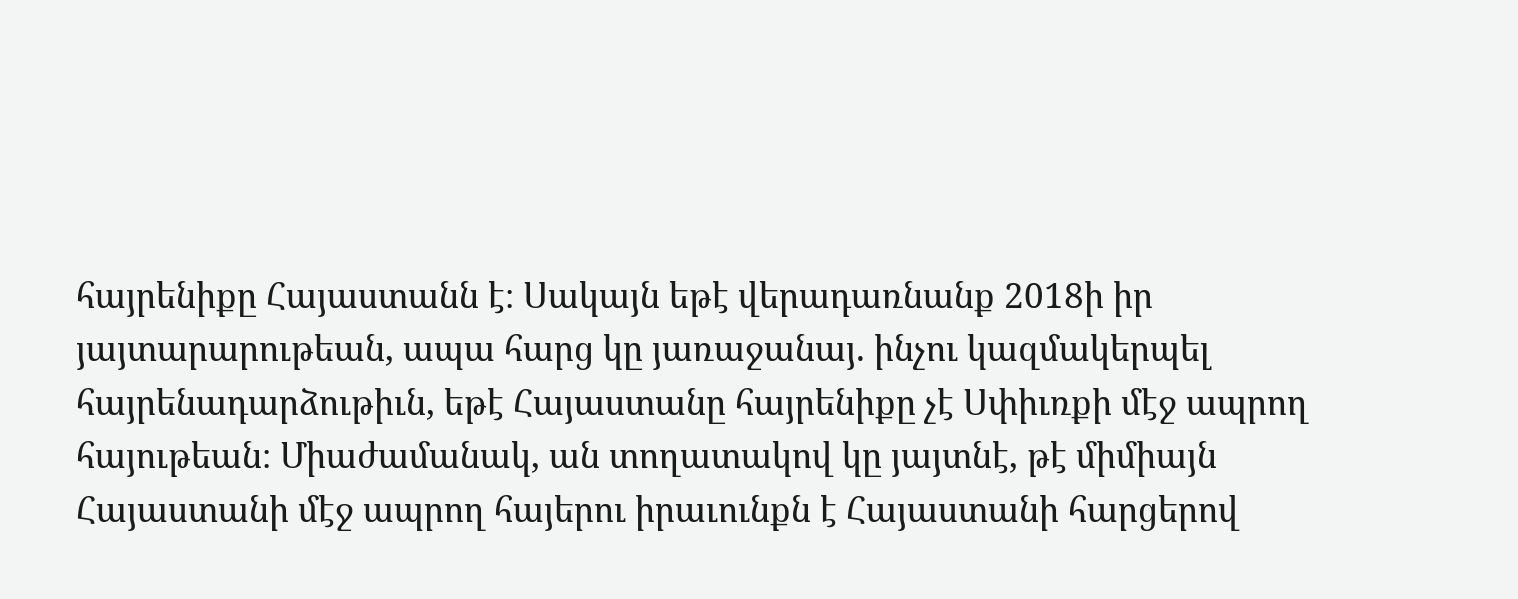հայրենիքը Հայաստանն է։ Սակայն եթէ վերադառնանք 2018ի իր յայտարարութեան, ապա հարց կը յառաջանայ. ինչու կազմակերպել հայրենադարձութիւն, եթէ Հայաստանը հայրենիքը չէ Սփիւռքի մէջ ապրող հայութեան։ Միաժամանակ, ան տողատակով կը յայտնէ, թէ միմիայն Հայաստանի մէջ ապրող հայերու իրաւունքն է Հայաստանի հարցերով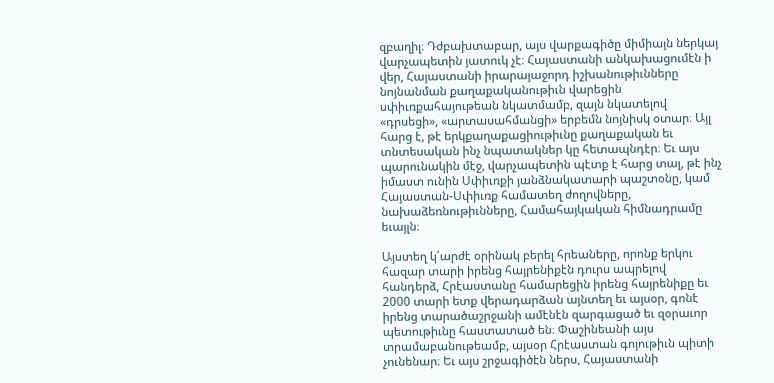զբաղիլ։ Դժբախտաբար, այս վարքագիծը միմիայն ներկայ վարչապետին յատուկ չէ։ Հայաստանի անկախացումէն ի վեր, Հայաստանի իրարայաջորդ իշխանութիւնները նոյնանման քաղաքականութիւն վարեցին սփիւռքահայութեան նկատմամբ, զայն նկատելով «դրսեցի», «արտասահմանցի» երբեմն նոյնիսկ օտար։ Այլ հարց է, թէ երկքաղաքացիութիւնը քաղաքական եւ տնտեսական ինչ նպատակներ կը հետապնդէր։ Եւ այս պարունակին մէջ, վարչապետին պէտք է հարց տալ, թէ ինչ իմաստ ունին Սփիւռքի յանձնակատարի պաշտօնը, կամ Հայաստան-Սփիւռք համատեղ ժողովները, նախաձեռնութիւնները, Համահայկական հիմնադրամը եւայլն։

Այստեղ կ՛արժէ օրինակ բերել հրեաները, որոնք երկու հազար տարի իրենց հայրենիքէն դուրս ապրելով հանդերձ, Հրէաստանը համարեցին իրենց հայրենիքը եւ 2000 տարի ետք վերադարձան այնտեղ եւ այսօր, գոնէ իրենց տարածաշրջանի ամէնէն զարգացած եւ զօրաւոր պետութիւնը հաստատած են։ Փաշինեանի այս տրամաբանութեամբ, այսօր Հրէաստան գոյութիւն պիտի չունենար։ Եւ այս շրջագիծէն ներս, Հայաստանի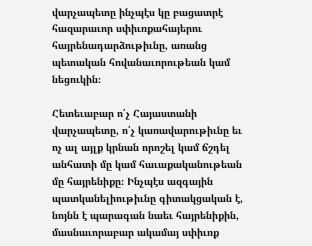վարչապետը ինչպէս կը բացատրէ հազարաւոր սփիւռքահայերու հայրենադարձութիւնը, առանց պետական հովանաւորութեան կամ նեցուկին։

Հետեւաբար ո՛չ Հայաստանի վարչապետը, ո՛չ կառավարութիւնը եւ ոչ ալ այլք կրնան որոշել կամ ճշդել անհատի մը կամ հաւաքականութեան մը հայրենիքը։ Ինչպէս ազգային պատկանելիութիւնը գիտակցական է, նոյնն է պարագան նաեւ հայրենիքին, մասնաւորաբար ակամայ սփիւռք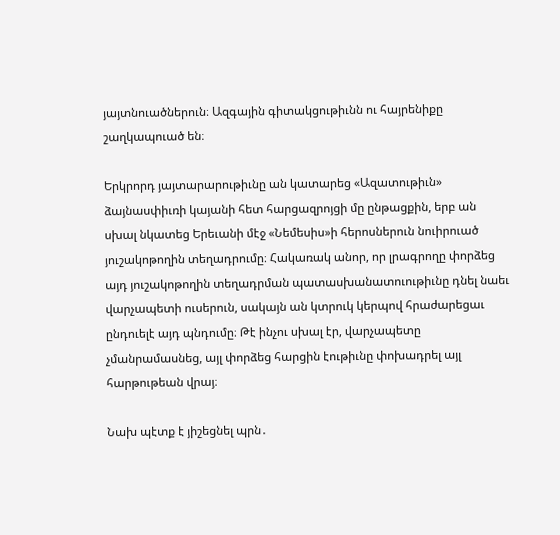յայտնուածներուն։ Ազգային գիտակցութիւնն ու հայրենիքը շաղկապուած են։

Երկրորդ յայտարարութիւնը ան կատարեց «Ազատութիւն» ձայնասփիւռի կայանի հետ հարցազրոյցի մը ընթացքին, երբ ան սխալ նկատեց Երեւանի մէջ «Նեմեսիս»ի հերոսներուն նուիրուած յուշակոթողին տեղադրումը։ Հակառակ անոր, որ լրագրողը փորձեց այդ յուշակոթողին տեղադրման պատասխանատուութիւնը դնել նաեւ վարչապետի ուսերուն, սակայն ան կտրուկ կերպով հրաժարեցաւ ընդուելէ այդ պնդումը։ Թէ ինչու սխալ էր, վարչապետը չմանրամասնեց, այլ փորձեց հարցին էութիւնը փոխադրել այլ հարթութեան վրայ։

Նախ պէտք է յիշեցնել պրն․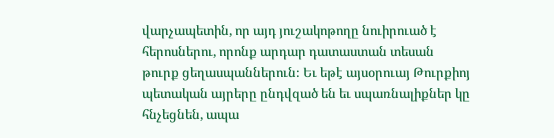վարչապետին, որ այդ յուշակոթողը նուիրուած է հերոսներու, որոնք արդար դատաստան տեսան թուրք ցեղասպաններուն։ Եւ եթէ այսօրուայ Թուրքիոյ պետական այրերը ընդվզած են եւ սպառնալիքներ կը հնչեցնեն, ապա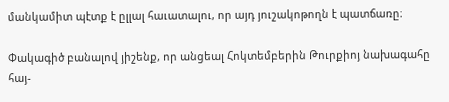մանկամիտ պէտք է ըլլալ հաւատալու, որ այդ յուշակոթողն է պատճառը։

Փակագիծ բանալով յիշենք, որ անցեալ Հոկտեմբերին Թուրքիոյ նախագահը հայ-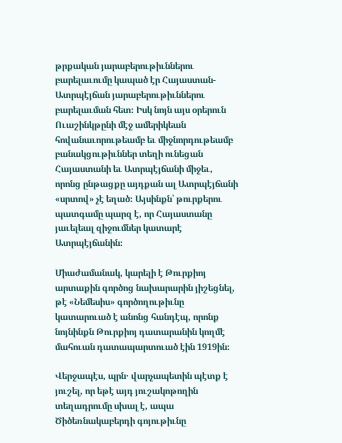թրքական յարաբերութիւններու բարելաւումը կապած էր Հայաստան-Ատրպէյճան յարաբերութիւններու բարելաւման հետ։ Իսկ նոյն այս օրերուն Ուաշինկթընի մէջ ամերիկեան հովանաւորութեամբ եւ միջնորդութեամբ բանակցութիւններ տեղի ունեցան Հայաստանի եւ Ատրպէյճանի միջեւ, որոնց ընթացքը այդքան ալ Ատրպէյճանի «սրտով» չէ եղած։ Այսինքն՝ թուրքերու պատգամը պարզ է, որ Հայաստանը յաւելեալ զիջումներ կատարէ Ատրպէյճանին։

Միաժամանակ, կարելի է Թուրքիոյ արտաքին գործոց նախարարին յիշեցնել, թէ «Նեմեսիս» գործողութիւնը կատարուած է անոնց հանդէպ, որոնք նոյնինքն Թուրքիոյ դատարանին կողմէ մահուան դատապարտուած էին 1919ին։

Վերջապէս, պրն․ վարչապետին պէտք է յուշել, որ եթէ այդ յուշակոթողին տեղադրումը սխալ է, ապա Ծիծեռնակաբերդի գոյութիւնը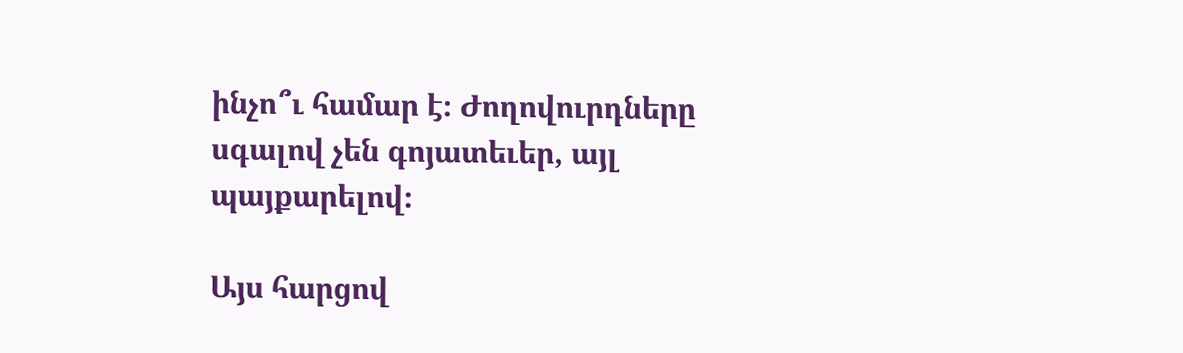ինչո՞ւ համար է։ Ժողովուրդները սգալով չեն գոյատեւեր, այլ պայքարելով։

Այս հարցով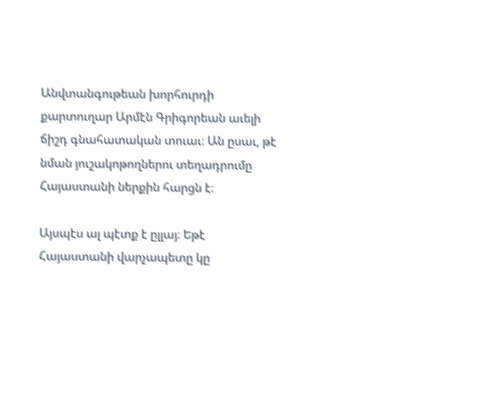Անվտանգութեան խորհուրդի քարտուղար Արմէն Գրիգորեան աւելի ճիշդ գնահատական տուաւ։ Ան ըսաւ, թէ նման յուշակոթողներու տեղադրումը Հայաստանի ներքին հարցն է։

Այսպէս ալ պէտք է ըլլայ։ Եթէ Հայաստանի վարչապետը կը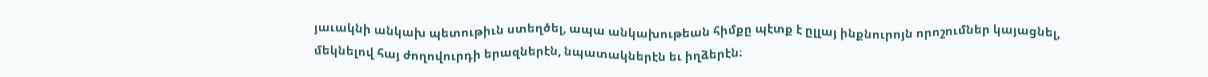յաւակնի անկախ պետութիւն ստեղծել, ապա անկախութեան հիմքը պէտք է ըլլայ ինքնուրոյն որոշումներ կայացնել, մեկնելով հայ ժողովուրդի երազներէն, նպատակներէն եւ իղձերէն։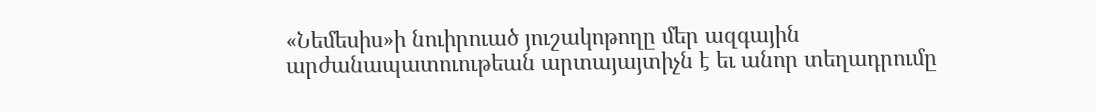«Նեմեսիս»ի նուիրուած յուշակոթողը մեր ազգային արժանապատուութեան արտայայտիչն է եւ անոր տեղադրումը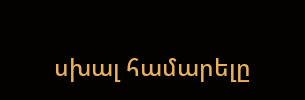սխալ համարելը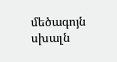մեծագոյն սխալն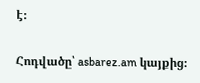է։

Հոդվածը՝ asbarez.am կայքից։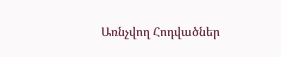Առնչվող Հոդվածներ